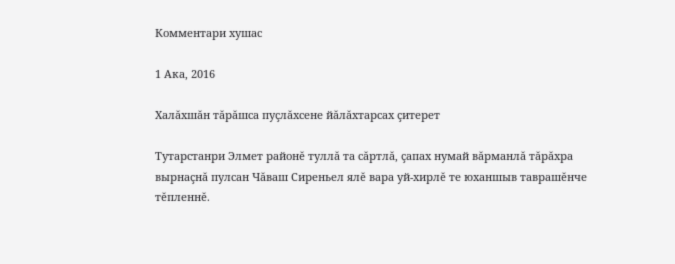Комментари хушас

1 Ака, 2016

Халăхшăн тăрăшса пуçлăхсене йăлăхтарсах çитерет

Тутарстанри Элмет районĕ туллă та сăртлă, çапах нумай вăрманлă тăрăхра вырнаçнă пулсан Чăваш Сиреньел ялĕ вара уй-хирлĕ те юханшыв таврашĕнче тĕпленнĕ.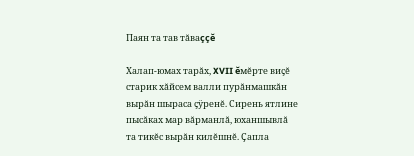Паян та тав тăваççĕ

Халап-юмах тарăх, XVII ĕмĕрте виçĕ старик хăйсем валли пурăнмашкăн вырăн шыраса çÿренĕ. Сирень ятлине пысăках мар вăрманлă, юханшывлă та тикĕс вырăн килĕшнĕ. Çапла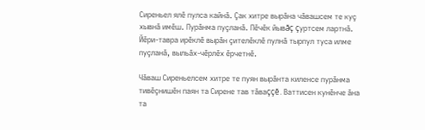Сиреньел ялĕ пулса кайнă. Çак хитре вырăна чăвашсем те куç хывнă имĕш. Пурăнма пуçланă. Пĕчĕк йывăç çуртсем лартнă. Йĕри-тавра ирĕклĕ вырăн çителĕклĕ пулнă тырпул туса илме пуçланă, выльăх-чĕрлĕх ĕрчетнĕ.

Чăваш Сиреньелсем хитре те пуян вырăнта киленсе пурăнма тивĕçнишĕн паян та Сирене тав тăваççĕ. Ваттисен кунĕнче ăна та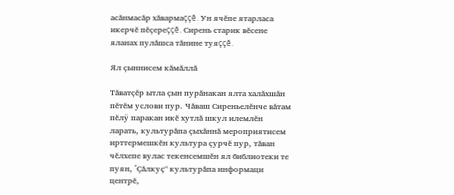асăнмасăр хăвармаççĕ. Ун ячĕпе ятарласа икерчĕ пĕçереççĕ. Сирень старик вĕсене яланах пулăшса тăнине туяççĕ.

Ял çыннисем кăмăллă

Тăватçĕр ытла çын пурăнакан ялта халăхшăн пĕтĕм услови пур. Чăваш Сиреньелĕнче вăтам пĕлÿ паракан икĕ хутлă шкул илемлĕн ларать, культурăпа çыхăннă мероприятисем ирттермешкĕн культура çурчĕ пур, тăван чĕлхепе вулас текенсемшĕн ял библиотеки те пуян, "Çăлкуç" культурăпа информаци центрĕ,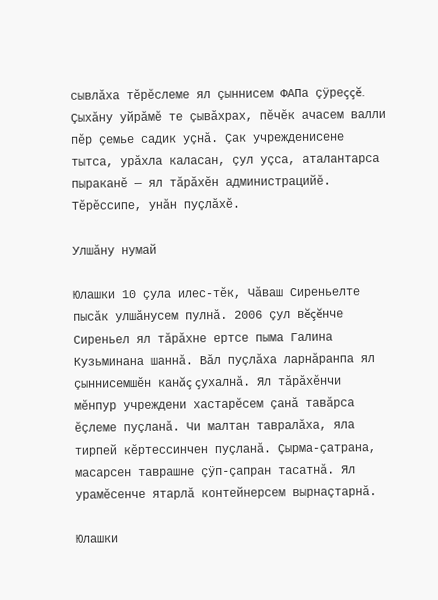сывлăха тĕрĕслеме ял çыннисем ФАПа çÿреççĕ. Çыхăну уйрăмĕ те çывăхрах, пĕчĕк ачасем валли пĕр çемье садик уçнă. Çак учрежденисене тытса, урăхла каласан, çул уçса, аталантарса пыраканĕ — ял тăрăхĕн администрацийĕ. Тĕрĕссипе, унăн пуçлăхĕ.

Улшăну нумай

Юлашки 10 çула илес-тĕк, Чăваш Сиреньелте пысăк улшăнусем пулнă. 2006 çул вĕçĕнче Сиреньел ял тăрăхне ертсе пыма Галина Кузьминана шаннă. Вăл пуçлăха ларнăранпа ял çыннисемшĕн канăç çухалнă. Ял тăрăхĕнчи мĕнпур учреждени хастарĕсем çанă тавăрса ĕçлеме пуçланă. Чи малтан тавралăха, яла тирпей кĕртессинчен пуçланă. Çырма-çатрана, масарсен таврашне çÿп-çапран тасатнă. Ял урамĕсенче ятарлă контейнерсем вырнаçтарнă.

Юлашки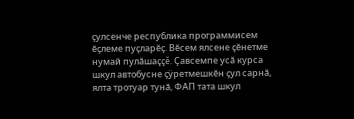çулсенче республика программисем ĕçлеме пуçларĕç. Вĕсем ялсене çĕнетме нумай пулăшаççĕ. Çавсемпе усă курса шкул автобусне çÿретмешкĕн çул сарнă, ялта тротуар тунă, ФАП тата шкул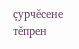çурчĕсене тĕпрен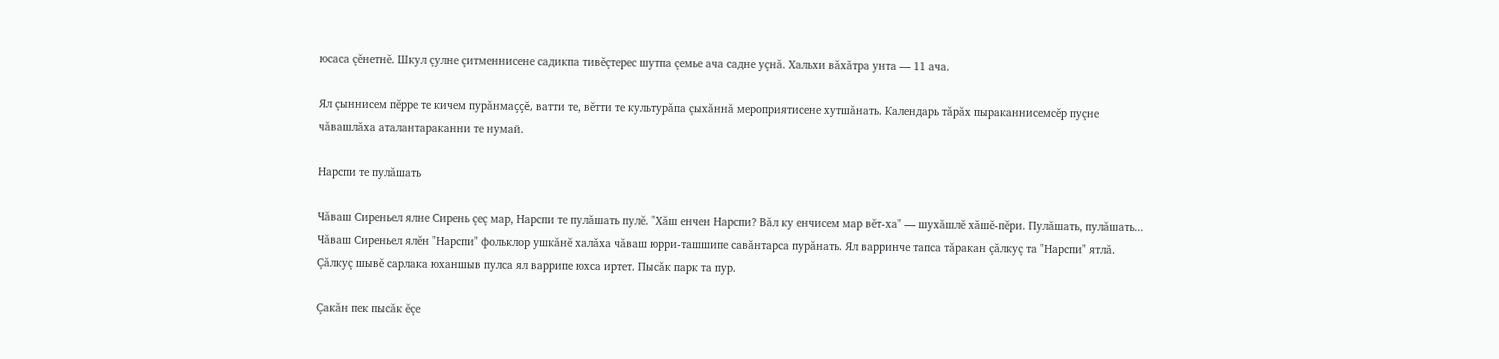юсаса çĕнетнĕ. Шкул çулне çитменнисене садикпа тивĕçтерес шутпа çемье ача садне уçнă. Хальхи вăхăтра унта — 11 ача.

Ял çыннисем пĕрре те кичем пурăнмаççĕ, ватти те, вĕтти те культурăпа çыхăннă мероприятисене хутшăнать. Календарь тăрăх пыраканнисемсĕр пуçне чăвашлăха аталантараканни те нумай.

Нарспи те пулăшать

Чăваш Сиреньел ялне Сирень çеç мар, Нарспи те пулăшать пулĕ. "Хăш енчен Нарспи? Вăл ку енчисем мар вĕт-ха" — шухăшлĕ хăшĕ-пĕри. Пулăшать, пулăшать... Чăваш Сиреньел ялĕн "Нарспи" фольклор ушкăнĕ халăха чăваш юрри-ташшипе савăнтарса пурăнать. Ял варринче тапса тăракан çăлкуç та "Нарспи" ятлă. Çăлкуç шывĕ сарлака юханшыв пулса ял варрипе юхса иртет. Пысăк парк та пур.

Çакăн пек пысăк ĕçе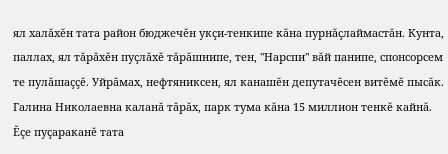ял халăхĕн тата район бюджечĕн укçи-тенкипе кăна пурнăçлаймастăн. Кунта, паллах, ял тăрăхĕн пуçлăхĕ тăрăшнипе, тен, "Нарспи" вăй панипе, спонсорсем те пулăшаççĕ. Уйрăмах, нефтяниксен, ял канашĕн депутачĕсен витĕмĕ пысăк. Галина Николаевна каланă тăрăх, парк тума кăна 15 миллион тенкĕ кайнă. Ĕçе пуçараканĕ тата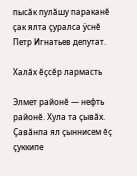пысăк пулăшу параканĕ çак ялта çуралса ÿснĕ Петр Игнатьев депутат.

Халăх ĕçсĕр лармасть

Элмет районĕ — нефть районĕ. Хула та çывăх. Çавăнпа ял çыннисем ĕç çуккипе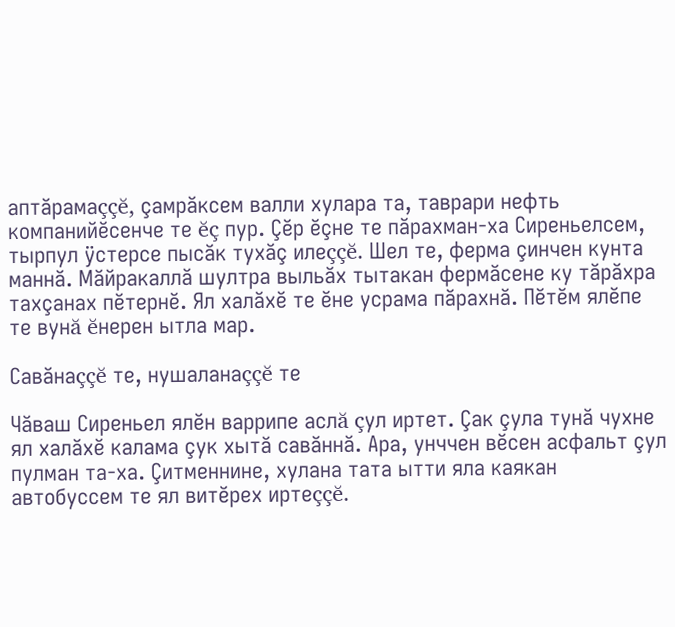аптăрамаççĕ, çамрăксем валли хулара та, таврари нефть компанийĕсенче те ĕç пур. Çĕр ĕçне те пăрахман-ха Сиреньелсем, тырпул ÿстерсе пысăк тухăç илеççĕ. Шел те, ферма çинчен кунта маннă. Мăйракаллă шултра выльăх тытакан фермăсене ку тăрăхра тахçанах пĕтернĕ. Ял халăхĕ те ĕне усрама пăрахнă. Пĕтĕм ялĕпе те вунă ĕнерен ытла мар.

Савăнаççĕ те, нушаланаççĕ те

Чăваш Сиреньел ялĕн варрипе аслă çул иртет. Çак çула тунă чухне ял халăхĕ калама çук хытă савăннă. Ара, унччен вĕсен асфальт çул пулман та-ха. Çитменнине, хулана тата ытти яла каякан автобуссем те ял витĕрех иртеççĕ.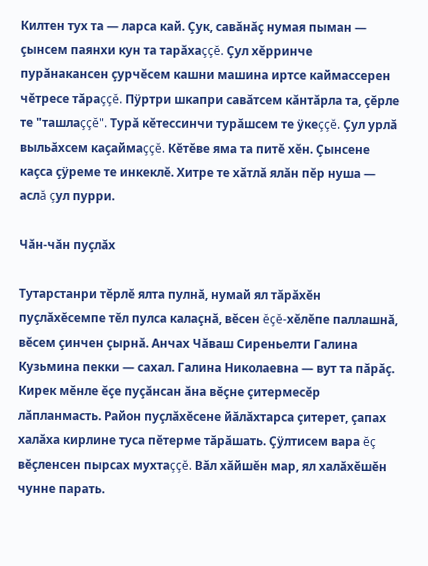Килтен тух та — ларса кай. Çук, савăнăç нумая пыман — çынсем паянхи кун та тарăхаççĕ. Çул хĕрринче пурăнакансен çурчĕсем кашни машина иртсе каймассерен чĕтресе тăраççĕ. Пÿртри шкапри савăтсем кăнтăрла та, çĕрле те "ташлаççĕ". Турă кĕтессинчи турăшсем те ÿкеççĕ. Çул урлă выльăхсем каçаймаççĕ. Кĕтĕве яма та питĕ хĕн. Çынсене каçса çÿреме те инкеклĕ. Хитре те хăтлă ялăн пĕр нуша — аслă çул пурри.

Чăн-чăн пуçлăх

Тутарстанри тĕрлĕ ялта пулнă, нумай ял тăрăхĕн пуçлăхĕсемпе тĕл пулса калаçнă, вĕсен ĕçĕ-хĕлĕпе паллашнă, вĕсем çинчен çырнă. Анчах Чăваш Сиреньелти Галина Кузьмина пекки — сахал. Галина Николаевна — вут та пăрăç. Кирек мĕнле ĕçе пуçăнсан ăна вĕçне çитермесĕр лăпланмасть. Район пуçлăхĕсене йăлăхтарса çитерет, çапах халăха кирлине туса пĕтерме тăрăшать. Çÿлтисем вара ĕç вĕçленсен пырсах мухтаççĕ. Вăл хăйшĕн мар, ял халăхĕшĕн чунне парать.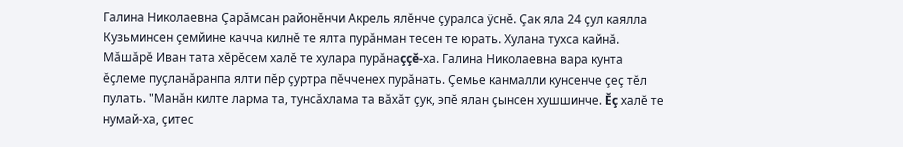Галина Николаевна Çарăмсан районĕнчи Акрель ялĕнче çуралса ÿснĕ. Çак яла 24 çул каялла Кузьминсен çемйине качча килнĕ те ялта пурăнман тесен те юрать. Хулана тухса кайнă. Мăшăрĕ Иван тата хĕрĕсем халĕ те хулара пурăнаççĕ-ха. Галина Николаевна вара кунта ĕçлеме пуçланăранпа ялти пĕр çуртра пĕчченех пурăнать. Çемье канмалли кунсенче çеç тĕл пулать. "Манăн килте ларма та, тунсăхлама та вăхăт çук, эпĕ ялан çынсен хушшинче. Ĕç халĕ те нумай-ха, çитес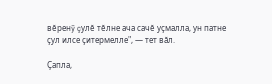вĕренÿ çулĕ тĕлне ача сачĕ уçмалла, ун патне çул илсе çитермелле", — тет вăл.

Çапла,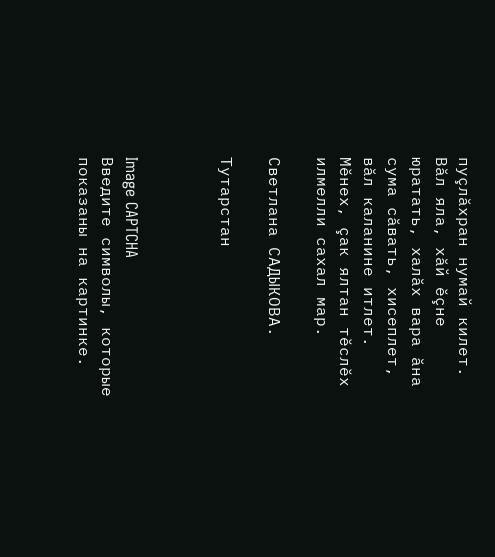пуçлăхран нумай килет. Вăл яла, хăй ĕçне юратать, халăх вара ăна сума сăвать, хисеплет, вăл каланине итлет. Мĕнех, çак ялтан тĕслĕх илмелли сахал мар.

Светлана САДЫКОВА.

Тутарстан



Image CAPTCHA
Введите символы, которые показаны на картинке.